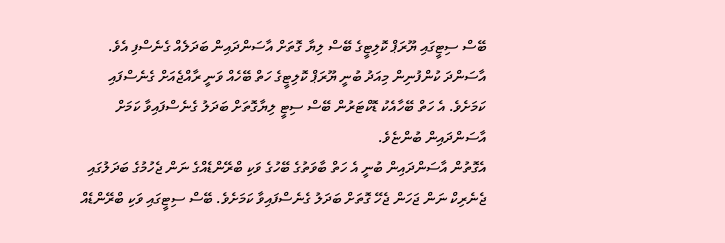ބޭސް ސިޓީގައި ޔޫރަޕް ކޮލިޓީގެ ބޭސް ލިޔާ ގޮތަށް އާސަންދައިން ބަދަލެއް ގެނެސްފި އެވެ.
އާސަންދަ ކުންފުނިން މިއަދު ބުނީ ޔޫރަޕް ކޮލިޓީގެ ހަތް ބޭހެއް ވަނީ ރާއްޖެއަށް ގެނެސްފައި ކަމަށެވެ. އެ ހަތް ބޭހާއެކު ޑޮކްޓަރުން ބޭސް ސިޓީ ލިޔާގޮތަށް ބަދަލު ގެނެސްފައިވާ ކަމަށް އާސަންދައިން ބުންޏެވެ.
އެގޮތުން އާސަންދައިން ބުނީ އެ ހަތް ބާވަތުގެ ބޭހުގެ ވަކި ބްރޭންޑެއްގެ ނަން ޖެހުމުގެ ބަދަލުގައި ޖެނެރިކް ނަން ޖަހަން ޖެހޭ ގޮތަށް ބަދަލު ގެނެސްފައިވާ ކަމަށެވެ. ބޭސް ސިޓީގައި ވަކި ބްރޭންޑެއް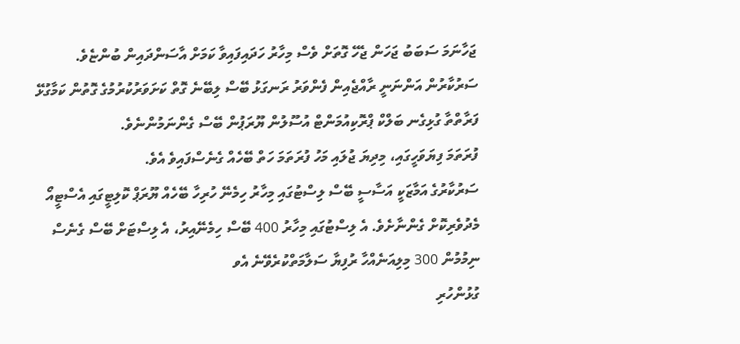ޖަހާނަމަ ސަބަބު ޖަހަން ޖެހޭ ގޮތަށް ވެސް މިހާރު ހަދައިފައިވާ ކަމަށް އާސަންދައިން ބުންޏެވެ.
ސަރުކާރުން އަންނަނީ ރާއްޖެއިން ފެންވަރު ރަނގަޅު ބޭސް ލިބޭނެ ގޮތް ކަށަވަރުކުރުމުގެ ގޮތުން ކަމާގުޅޭ ފަރާތްތާ ގުޅިގެނ ބަލްކް ޕްރޮކިއުމަންޓް އުސޫލުން ޔޫރަޕުން ބޭސް ގެންނަމުންނެވެ.
ފުރަތަމަ ފިޔަވަހީގައި، މިދިޔަ ޖުލައި މަހު ފުރަތަމަ ހަތް ބޭހެއް ގެނެސްފައިވެ އެވެ.
ސަރުކާރުގެ އަމާޒަކީ އަސާސީ ބޭސް ލިސްޓުގައި މިހާރު ހިމެނޭ ހުރިހާ ބޭހެއް ޔޫރަޕް ކޮލިޓީގައި އެސްޓީއޯ މެދުވެރިކޮށް ގެންނާށެވެ. އެ ލިސްޓުގައި މިހާރު 400 ބޭސް ހިމެނޭއިރު، އެ ލިސްޓަށް ބޭސް ގެނެސް ނިމުމުން 300 މިލިއަނެއްހާ ރުފިޔާ ސަލާމަތްކުރެވޭނެ އެވ
ގުޅުންހުރި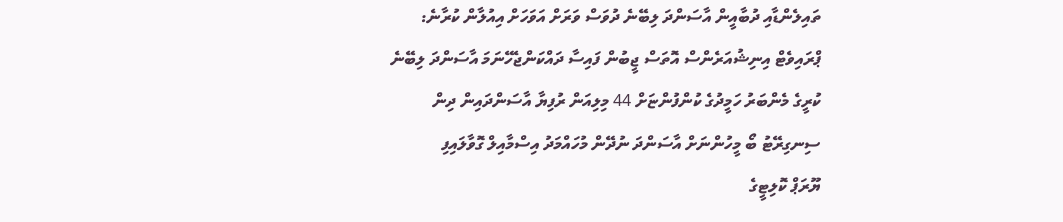ތައިލެންޑާއި ދުބާއީން އާސަންދަ ލިބޭނެ ދުވަސް ވަރަށް އަވަހަށް އިއުލާން ކުރާނެ:
ޕްރައިވެޓް އިނިޝުއަރެންސް އޮތަސް ޖީބުން ފައިސާ ދައްކަންޖެހޭނަމަ އާސަންދަ ލިބޭނެ
ކުރީގެ މެންބަރު ހަމީދުގެ ކުންފުންޏަށް 44 މިލިއަން ރުފިޔާ އާސަންދައިން ދިން
ސިނގިރޭޓު ބޯ މީހުންނަށް އާސަންދަ ނުދޭން މުހައްމަދު އިސްމާއިލް ގޮވާލައިފި
ޔޫރަޕް ކޮލިޓީގެ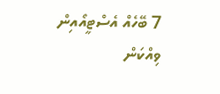7 ބޭހެއް އެސްޓީއޯއިން ވިއްކަން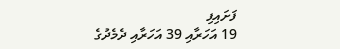ފަށައިފި
19 އަހަރާއި 39 އަހަރާއި ދެމެދުގެ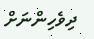ދިވެހިންނަށް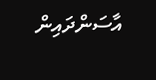އާސަންދައިން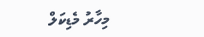މިހާރު މެޑިކަލް